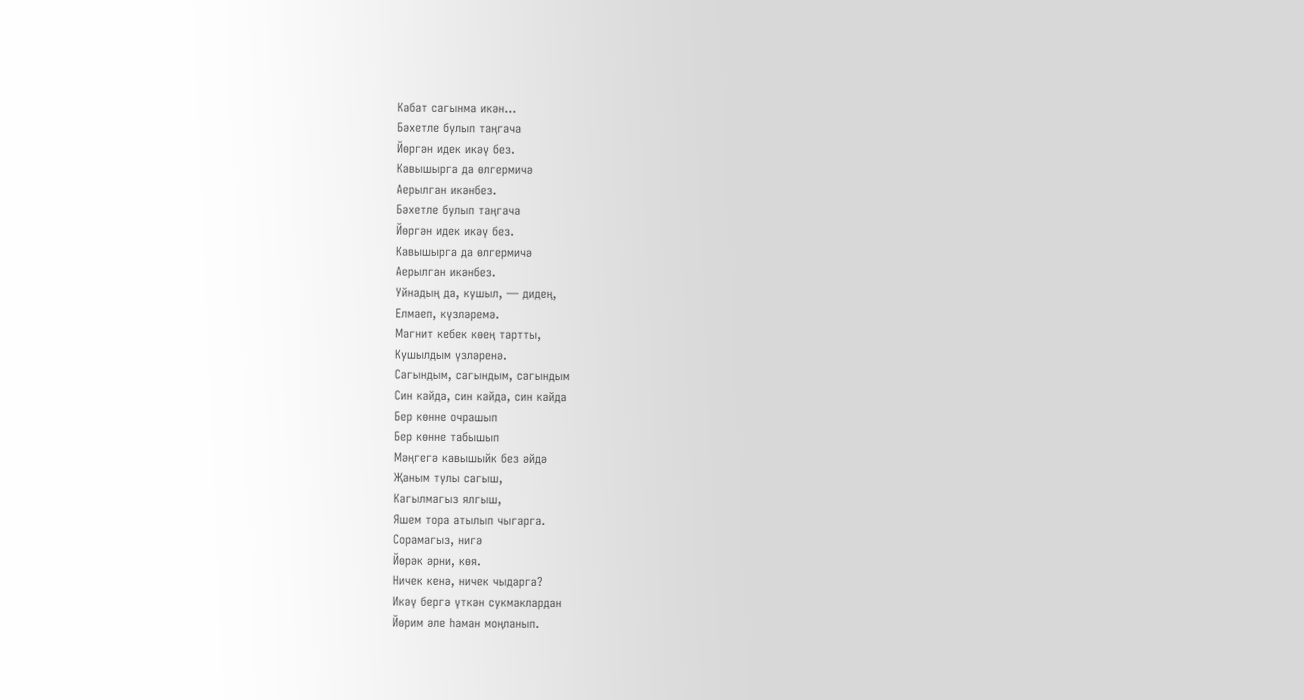Кабат сагынма икән…
Бәхетле булып таңгача
Йөргән идек икәү без.
Кавышырга да өлгермичә
Аерылган икәнбез.
Бәхетле булып таңгача
Йөргән идек икәү без.
Кавышырга да өлгермичә
Аерылган икәнбез.
Уйнадың да, кушыл, — дидең,
Елмаеп, күзләремә.
Магнит кебек көең тартты,
Кушылдым үзләренә.
Сагындым, сагындым, сагындым
Син кайда, син кайда, син кайда
Бер көнне очрашып
Бер көнне табышып
Мәңгегә кавышыйк без әйдә
Җаным тулы сагыш,
Кагылмагыз ялгыш,
Яшем тора атылып чыгарга.
Сорамагыз, нигә
Йөрәк әрни, көя.
Ничек кенә, ничек чыдарга?
Икәү бергә үткән сукмаклардан
Йөрим әле һаман моңланып.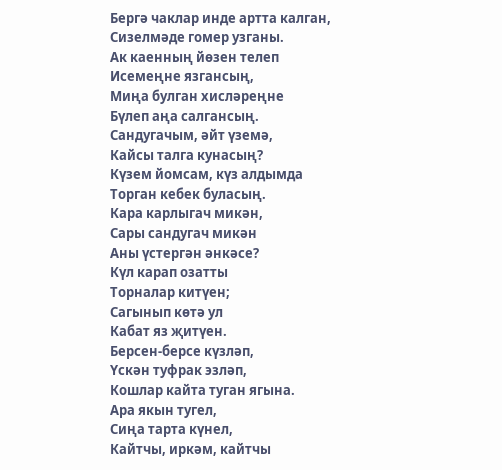Бергә чаклар инде артта калган,
Сизелмәде гомер узганы.
Ак каенның йөзен телеп
Исемеңне язгансың,
Миңа булган хисләреңне
Бүлеп аңа салгансың.
Сандугачым, әйт үземә,
Кайсы талга кунасың?
Күзем йомсам, күз алдымда
Торган кебек буласың.
Кара карлыгач микән,
Сары сандугач микән
Аны үстергән әнкәсе?
Күл карап озатты
Торналар китүен;
Сагынып көтә ул
Кабат яз җитүен.
Берсен-берсе күзләп,
Үскән туфрак эзләп,
Кошлар кайта туган ягына.
Ара якын тугел,
Сиңа тарта күнел,
Кайтчы, иркәм, кайтчы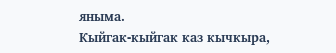яныма.
Кыйгак-кыйгак каз кычкыра,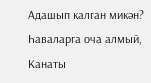Адашып калган микән?
Һаваларга оча алмый,
Канаты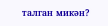талган микән?